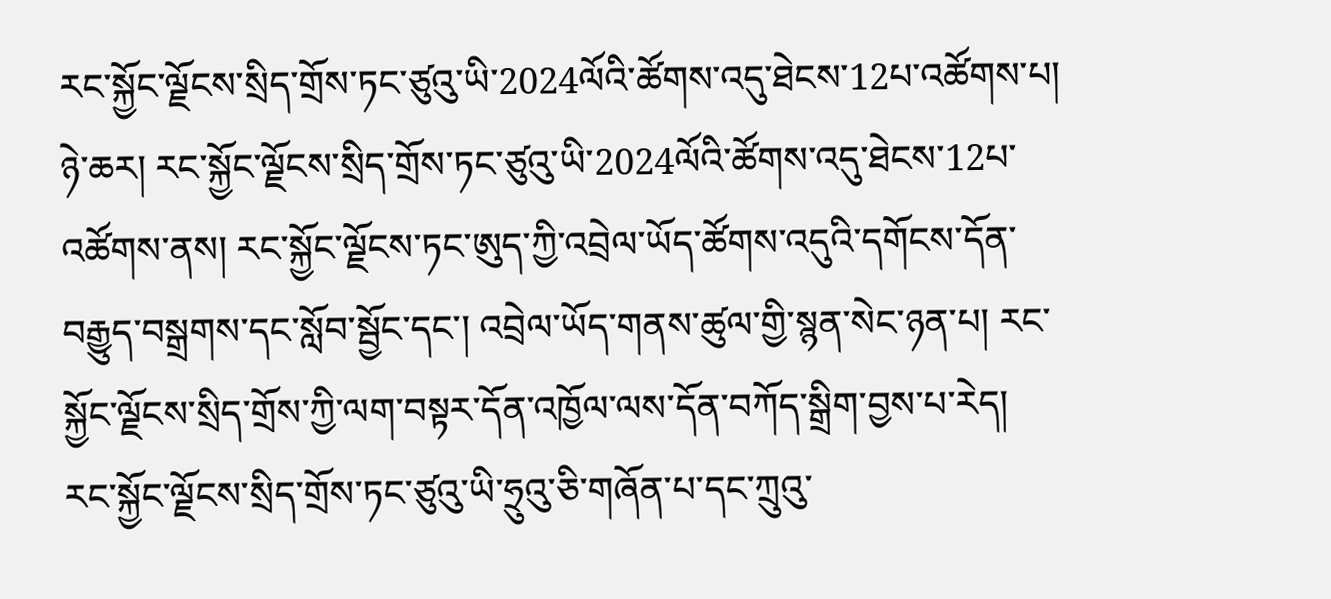རང་སྐྱོང་ལྗོངས་སྲིད་གྲོས་ཏང་ཙུའུ་ཡི་2024ལོའི་ཚོགས་འདུ་ཐེངས་12པ་འཚོགས་པ།
ཉེ་ཆར། རང་སྐྱོང་ལྗོངས་སྲིད་གྲོས་ཏང་ཙུའུ་ཡི་2024ལོའི་ཚོགས་འདུ་ཐེངས་12པ་འཚོགས་ནས། རང་སྐྱོང་ལྗོངས་ཏང་ཨུད་ཀྱི་འབྲེལ་ཡོད་ཚོགས་འདུའི་དགོངས་དོན་བརྒྱུད་བསྒྲགས་དང་སློབ་སྦྱོང་དང་། འབྲེལ་ཡོད་གནས་ཚུལ་གྱི་སྙན་སེང་ཉན་པ། རང་སྐྱོང་ལྗོངས་སྲིད་གྲོས་ཀྱི་ལག་བསྟར་དོན་འཁྱོལ་ལས་དོན་བཀོད་སྒྲིག་བྱས་པ་རེད།
རང་སྐྱོང་ལྗོངས་སྲིད་གྲོས་ཏང་ཙུའུ་ཡི་ཧྲུའུ་ཅི་གཞོན་པ་དང་ཀྲུའུ་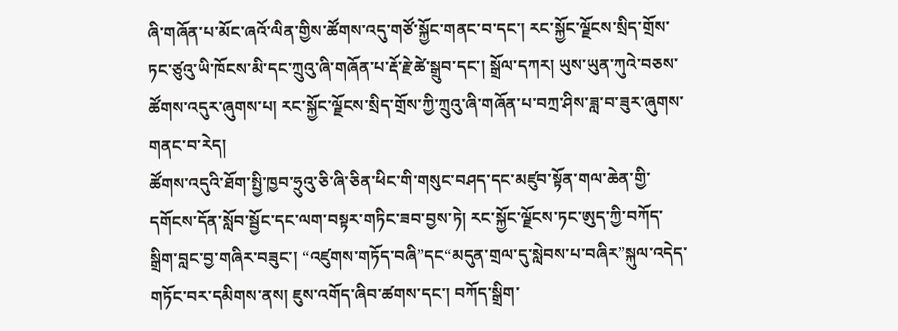ཞི་གཞོན་པ་མོང་ཞའོ་ལིན་གྱིས་ཚོགས་འདུ་གཙོ་སྐྱོང་གནང་བ་དང་། རང་སྐྱོང་ལྗོངས་སྲིད་གྲོས་ཏང་ཙུའུ་ཡི་ཁོངས་མི་དང་ཀྲུའུ་ཞི་གཞོན་པ་རྡོ་རྗེ་ཚེ་སྒྲུབ་དང་། སྒྲོལ་དཀར། ཡུས་ཡུན་ཀུའེ་བཅས་ཚོགས་འདུར་ཞུགས་པ། རང་སྐྱོང་ལྗོངས་སྲིད་གྲོས་ཀྱི་ཀྲུའུ་ཞི་གཞོན་པ་བཀྲ་ཤིས་ཟླ་བ་ཟུར་ཞུགས་གནང་བ་རེད།
ཚོགས་འདུའི་ཐོག་སྤྱི་ཁྱབ་ཧྲུའུ་ཅི་ཞི་ཅིན་ཕིང་གི་གསུང་བཤད་དང་མཛུབ་སྟོན་གལ་ཆེན་གྱི་དགོངས་དོན་སློབ་སྦྱོང་དང་ལག་བསྟར་གཏིང་ཟབ་བྱས་ཏེ། རང་སྐྱོང་ལྗོངས་ཏང་ཨུད་ཀྱི་བཀོད་སྒྲིག་བླང་བྱ་གཞིར་བཟུང་། “འཛུགས་གཏོད་བཞི”དང“མདུན་གྲལ་དུ་སླེབས་པ་བཞིར”སྐུལ་འདེད་གཏོང་བར་དམིགས་ནས། ཇུས་འགོད་ཞིབ་ཚགས་དང་། བཀོད་སྒྲིག་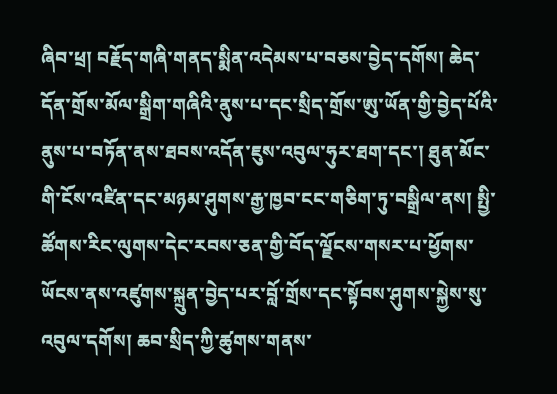ཞིབ་ཕྲ། བརྗོད་གཞི་གནད་སྨིན་འདེམས་པ་བཅས་བྱེད་དགོས། ཆེད་དོན་གྲོས་མོལ་སྒྲིག་གཞིའི་ནུས་པ་དང་སྲིད་གྲོས་ཨུ་ཡོན་གྱི་བྱེད་པོའི་ནུས་པ་བཏོན་ནས་ཐབས་འདོན་ཇུས་འབུལ་ཧུར་ཐག་དང་། ཐུན་མོང་གི་ངོས་འཛིན་དང་མཉམ་ཤུགས་རྒྱ་ཁྱབ་ངང་གཅིག་ཏུ་བསྒྲིལ་ནས། སྤྱི་ཚོགས་རིང་ལུགས་དེང་རབས་ཅན་གྱི་བོད་ལྗོངས་གསར་པ་ཕྱོགས་ཡོངས་ནས་འཛུགས་སྐྲུན་བྱེད་པར་བློ་གྲོས་དང་སྟོབས་ཤུགས་སྐྱེས་སུ་འབུལ་དགོས། ཆབ་སྲིད་ཀྱི་ཚུགས་གནས་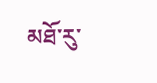མཐོ་རུ་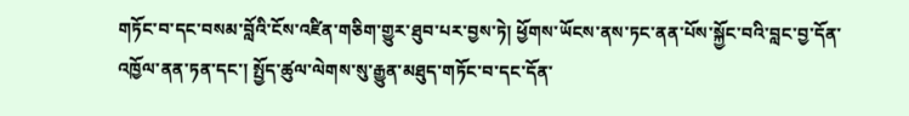གཏོང་བ་དང་བསམ་བློའི་ངོས་འཛིན་གཅིག་གྱུར་ཐུབ་པར་བྱས་ཏེ། ཕྱོགས་ཡོངས་ནས་ཏང་ནན་པོས་སྐྱོང་བའི་བླང་བྱ་དོན་འཁྱོལ་ནན་ཏན་དང་། སྤྱོད་ཚུལ་ལེགས་སུ་རྒྱུན་མཐུད་གཏོང་བ་དང་དོན་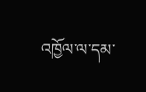འཁྱོལ་ལ་དམ་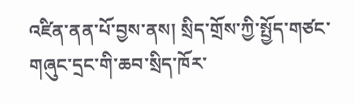འཛིན་ནན་པོ་བྱས་ནས། སྲིད་གྲོས་ཀྱི་སྤྱོད་གཙང་གཞུང་དྲང་གི་ཆབ་སྲིད་ཁོར་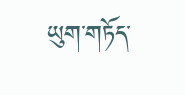ཡུག་གཏོད་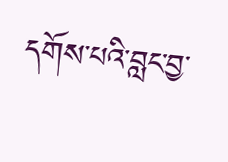དགོས་པའི་བླང་བྱ་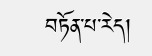བཏོན་པ་རེད།